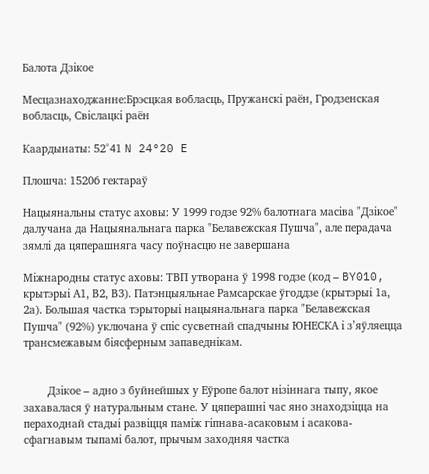Балота Дзікое

Месцазнаходжанне:Брэсцкая вобласць, Пружанскі раён, Гродзенская вобласць, Свіслацкі раён

Каардынаты: 52°41 N 24°20 E

Плошча: 15206 гектараў

Нацыянальны статус аховы: У 1999 годзе 92% балотнага масіва "Дзікое" далучана да Нацыянальнага парка "Белавежская Пушча", але перадача зямлі да цяперашняга часу поўнасцю не завершана

Міжнародны статус аховы: ТВП утворана ў 1998 годзе (код – BY010, крытэрыі А1, В2, В3). Патэнцыяльнае Рамсарскае ўгоддзе (крытэрыі 1а, 2а). Большая частка тэрыторыі нацыянальнага парка "Белавежская Пушча" (92%) уключана ў спіс сусветнай спадчыны ЮНЕСКА і з’яўляецца трансмежавым біясферным запаведнікам.


        Дзікое – адно з буйнейшых у Еўропе балот нізіннага тыпу, якое захавалася ў натуральным стане. У цяперашні час яно знаходзіцца на пераходнай стадыі развіцця паміж гіпнава-асаковым і асакова-сфагнавым тыпамі балот, прычым заходняя частка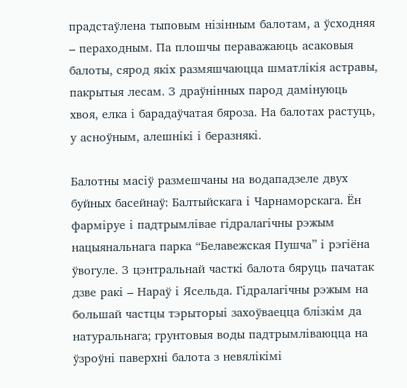прадстаўлена тыповым нізінным балотам, а ўсходняя – пераходным. Па плошчы пераважаюць асаковыя балоты, сярод якіх размяшчаюцца шматлікія астравы, пакрытыя лесам. З драўнінных парод дамінуюць хвоя, елка і барадаўчатая бяроза. На балотах растуць, у асноўным, алешнікі і беразнякі.

Балотны масіў размешчаны на водападзеле двух буйных басейнаў: Балтыйскага і Чарнаморскага. Ён фарміруе і падтрымлівае гідралагічны рэжым нацыянальнага парка “Белавежская Пушча” і рэгіёна ўвогуле. З цэнтральнай часткі балота бяруць пачатак дзве ракі – Нараў і Ясельда. Гідралагічны рэжым на большай частцы тэрыторыі захоўваецца блізкім да натуральнага; грунтовыя воды падтрымліваюцца на ўзроўні паверхні балота з невялікімі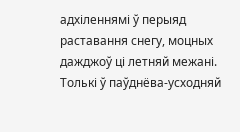адхіленнямі ў перыяд раставання снегу, моцных дажджоў ці летняй межані. Толькі ў паўднёва-усходняй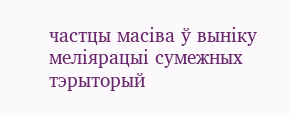частцы масіва ў выніку меліярацыі сумежных тэрыторый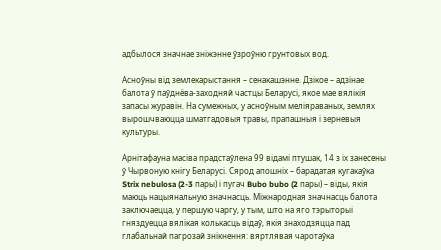адбылося значнае зніжэнне ўзроўню грунтовых вод.

Асноўны від землекарыстання – сенакашэнне. Дзікое – адзінае балота ў паўднёва-заходняй частцы Беларусі, якое мае вялікія запасы журавін. На сумежных, у асноўным меліяраваных, землях вырошчваюцца шматгадовыя травы, прапашныя і зерневыя культуры.

Арнітафауна масіва прадстаўлена 99 відамі птушак, 14 з іх занесены ў Чырвоную кнігу Беларусі. Сярод апошніх – барадатая кугакаўка Strix nebulosa (2-3 пары) і пугач Bubo bubo (2 пары) – віды, якія маюць нацыянальную значнасць. Міжнародная значнасць балота заключаецца, у першую чаргу, у тым, што на яго тэрыторыі гняздуецца вялікая колькасць відаў, якія знаходзяцца пад глабальнай пагрозай знікнення: вяртлявая чаротаўка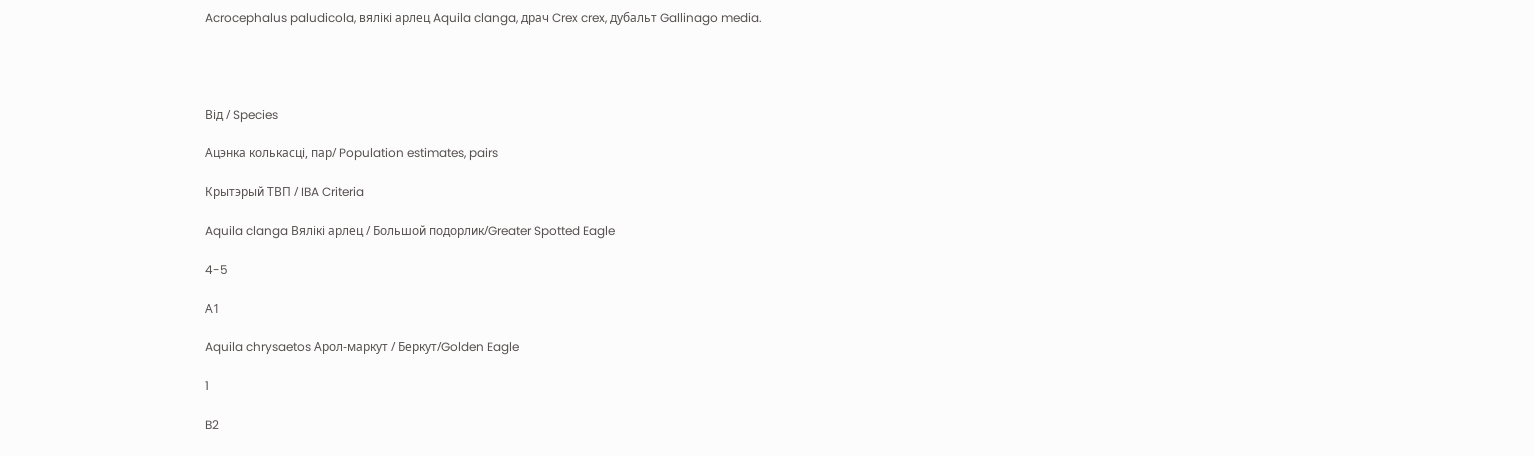Acrocephalus paludicola, вялікі арлец Aquila clanga, драч Crex crex, дубальт Gallinago media.




Від / Species

Ацэнка колькасці, пар/ Population estimates, pairs

Крытэрый ТВП / IBA Criteria

Aquila clanga Вялікі арлец / Большой подорлик/Greater Spotted Eagle

4-5

А1

Aquila chrysaetos Арол-маркут / Беркут/Golden Eagle

1

B2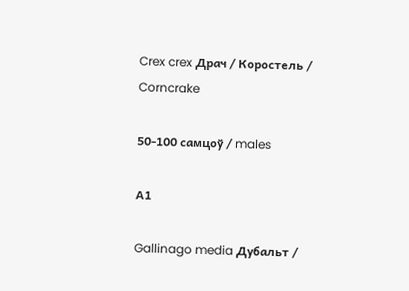Crex crex Драч / Коростель / Corncrake

50-100 самцоў / males

А1

Gallinago media Дубальт /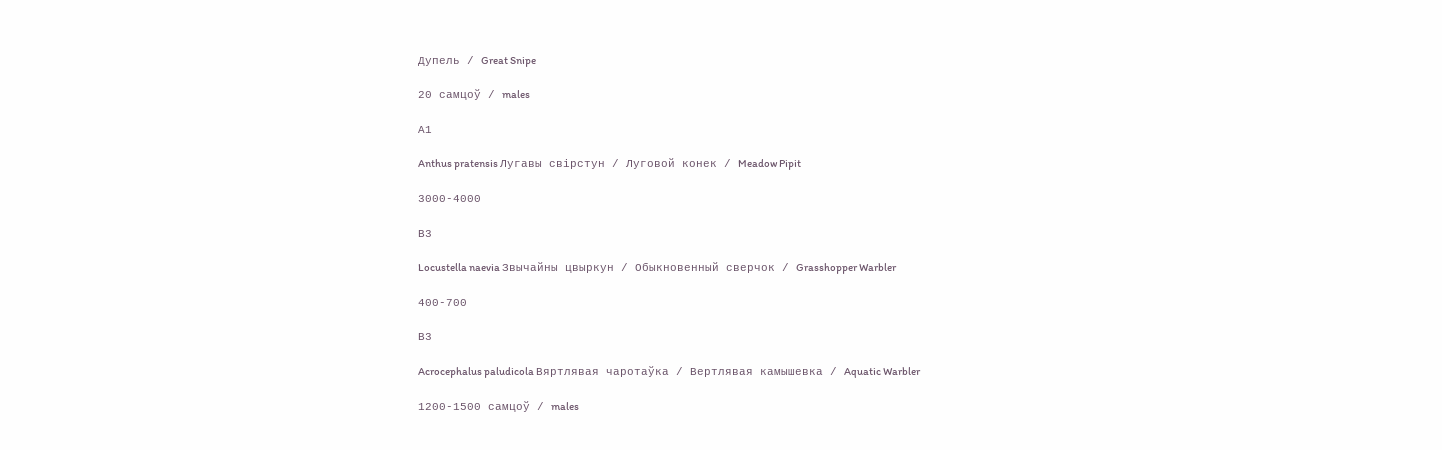Дупель / Great Snipe

20 самцоў / males

А1

Anthus pratensis Лугавы свірстун / Луговой конек / Meadow Pipit

3000-4000

В3

Locustella naevia Звычайны цвыркун / Обыкновенный сверчок / Grasshopper Warbler

400-700

В3

Acrocephalus paludicola Вяртлявая чаротаўка / Вертлявая камышевка / Aquatic Warbler

1200-1500 самцоў / males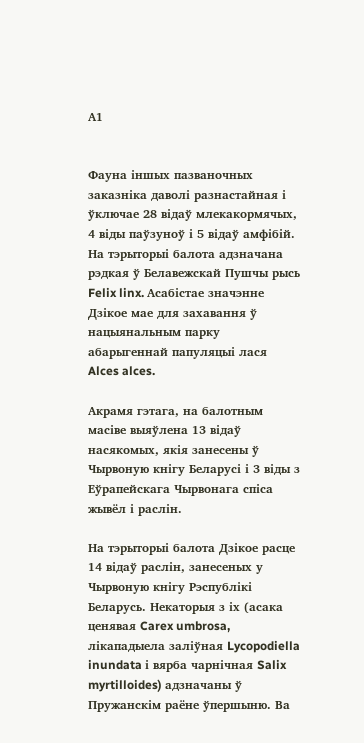А1


Фауна іншых пазваночных заказніка даволі разнастайная і ўключае 28 відаў млекакормячых, 4 віды паўзуноў і 5 відаў амфібій. На тэрыторыі балота адзначана рэдкая ў Белавежскай Пушчы рысь Felix linx. Асабістае значэнне Дзікое мае для захавання ў нацыянальным парку абарыгеннай папуляцыі лася Alces alces.

Акрамя гэтага, на балотным масіве выяўлена 13 відаў насякомых, якія занесены ў Чырвоную кнігу Беларусі і 3 віды з Еўрапейскага Чырвонага спіса жывёл і раслін.

На тэрыторыі балота Дзікое расце 14 відаў раслін, занесеных у Чырвоную кнігу Рэспублікі Беларусь. Некаторыя з іх (асака ценявая Carex umbrosa, лікападыела заліўная Lycopodiella inundata і вярба чарнічная Salix myrtilloides) адзначаны ў Пружанскім раёне ўпершыню. Ва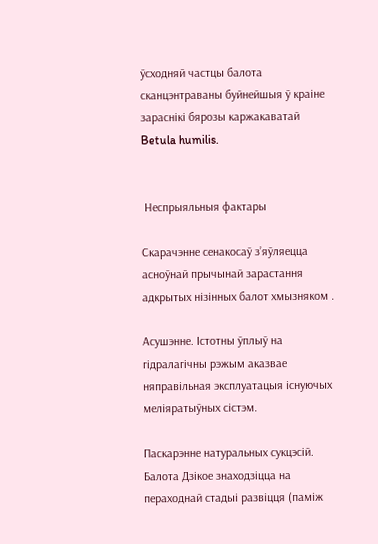ўсходняй частцы балота сканцэнтраваны буйнейшыя ў краіне зараснікі бярозы каржакаватай Betula humilis.


 Неспрыяльныя фактары

Скарачэнне сенакосаў з’яўляецца асноўнай прычынай зарастання адкрытых нізінных балот хмызняком .

Асушэнне. Істотны ўплыў на гідралагічны рэжым аказвае няправільная эксплуатацыя існуючых меліяратыўных сістэм.

Паскарэнне натуральных сукцэсій. Балота Дзікое знаходзіцца на пераходнай стадыі развіцця (паміж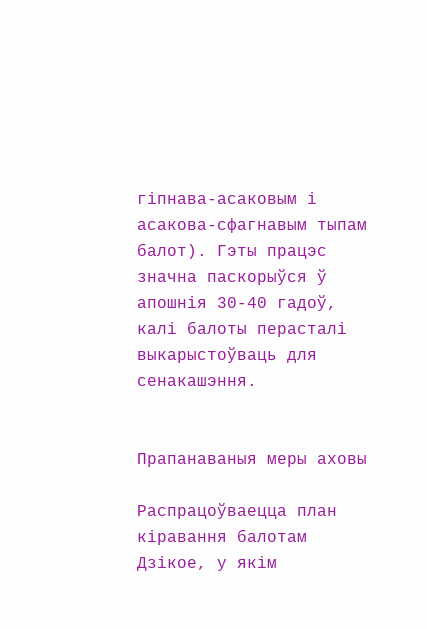гіпнава-асаковым і асакова-сфагнавым тыпам балот). Гэты працэс значна паскорыўся ў апошнія 30-40 гадоў, калі балоты перасталі выкарыстоўваць для сенакашэння.


Прапанаваныя меры аховы

Распрацоўваецца план кіравання балотам Дзікое, у якім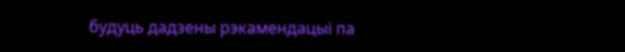будуць дадзены рэкамендацыі па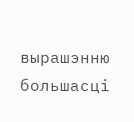вырашэнню большасці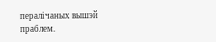пералічаных вышэй праблем.